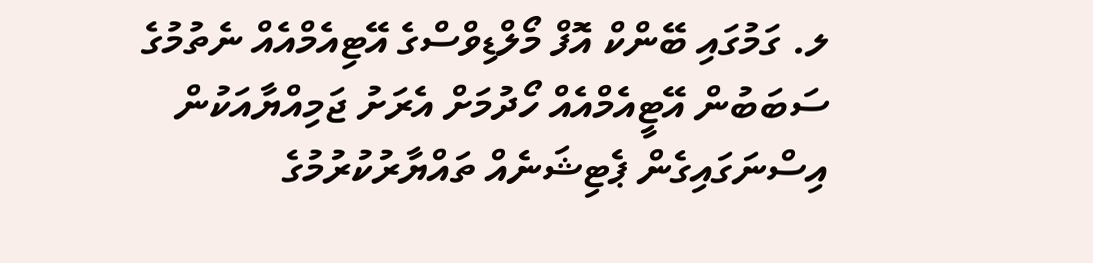ލ. ގަމުގައި ބޭންކް އޮފް މޯލްޑިވްސްގެ އޭޓިއެމްއެއް ނެތުމުގެ ސަބަބުން އޭޓީއެމްއެއް ހޯދުމަށް އެރަށު ޖަމިއްޔާއަކުން އިސްނަގައިގެން ޕެޓިޝަނެއް ތައްޔާރުކުރުމުގެ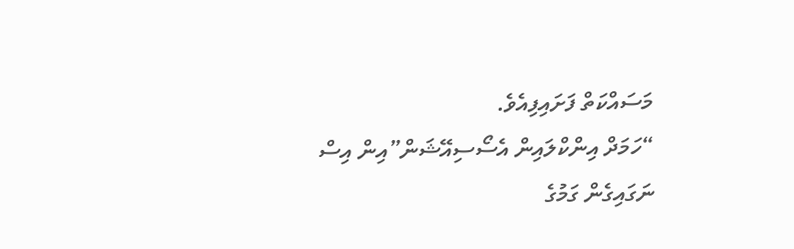މަސައްކަތް ފަށައިފިއެވެ.
“ހަމަދް އިންކްލައިން އެސޯސިއޭޝަން”އިން އިސް ނަގައިގެން ގަމުގެ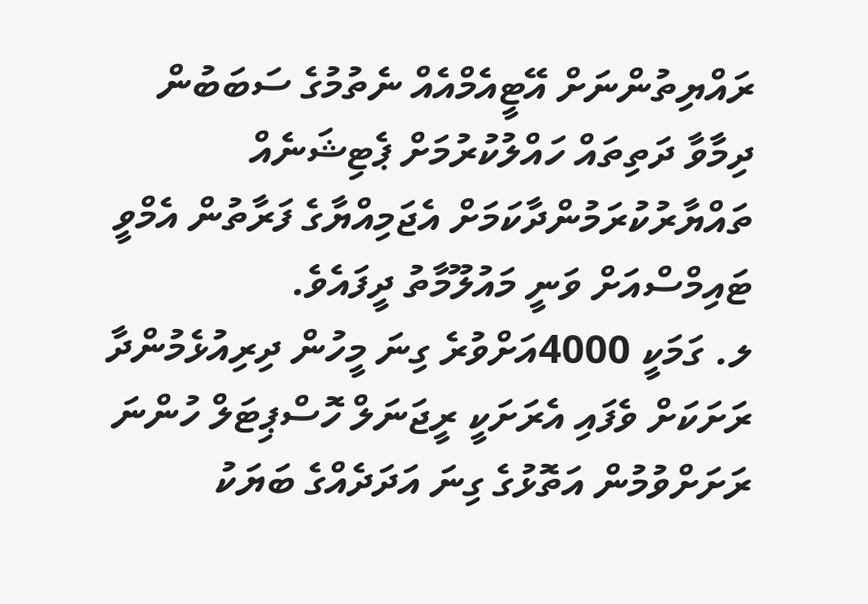ރައްޔިތުންނަށް އޭޓީއެމްއެއް ނެތުމުގެ ސަބަބުން ދިމާވާ ދަތިތައް ހައްލުކުރުމަށް ޕެޓިޝަނެއް ތައްޔާރުކުރަމުންދާކަމަށް އެޖަމިއްޔާގެ ފަރާތުން އެމްވީ ޓައިމްސްއަށް ވަނީ މައުލޫމާތު ދީފައެވެ.
ލ. ގަމަކީ 4000އަށްވުރެ ގިނަ މީހުން ދިރިއުޅެމުންދާ ރަށަކަށް ވެފައި އެރަށަކީ ރީޖަނަލް ހޮސްޕިޓަލް ހުންނަ ރަށަށްވުމުން އަތޮޅުގެ ގިނަ އަދަދެއްގެ ބަޔަކު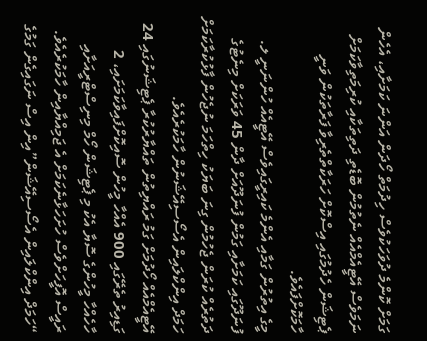ގަމަށް ކޮންމެ ދުވަހަކުވެސް ހިދުމަތް ހޯދަން އަންނަ ކަމަށާއި، އެހެން ނަމަވެސް އޭޓީއެމްއެއް ނެތުމުން ބޮޑެތި ދަތިތަކާއި ކުރިމަތިވާކަމަށް ޕެޓިޝަން ހެދުމުގައި އިސްކޮށް ހަރަކާތްތެރިވާ ފަރާތަކުން ވަނީ ހާމަކޮށްފައެވެ.
މީގެ އިތުރުން ގަމާއި އެންމެ ކައިރީގައިވެސް އޭޓީއެއް ހުންނަނީ ލ. ފުނަދޫގައި ކަމަށާއި ގަމުން ފުނަދޫއަށް ދާން 45 ވަރަކަށް މިނެޓުގެ ދަތުރެއް ކުރަން ޖެހުމުން ގިނަ ބަޔަކު ހިތްހަމަ ނުޖެހުން ފާޅުކުރާކަމަށް ހަމަދް އިންކްލައިން އެސޯސިއޭޝަނުން ހާމަކުރެއެވެ.
އޭޓީއެމްއެއް ހޯދުމަށް ގަމު ރައްޔިތުން ތައްޔާރުކުރާ ޕެޓިޝަނުގައި 24 ގަޑިއިރު ތެރޭގައި 900 އެއްހާ މީހުން ސޮއިކޮށްފައިވާކަމަށައި، 2 ހާހެއްހާ މީހުންގެ ސޮޔާ އެކު މި ޕެޓިޝަން ހޯމް މިނިސްޓްރީއަށާއި ރައީސް އޮފީހަށްވެސް ހުށަހަޅާނެކަމަށް އެ ޖަމިއްޔާއިން ހާމަކުރެއެވެ.
“ހަމަދް އިންކްލައިން އެސޯސިއޭޝަން”އިން އިސް ނަގައިގެން ގަމުގެ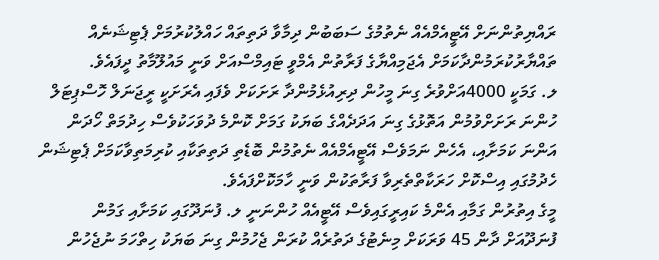ރައްޔިތުންނަށް އޭޓީއެމްއެއް ނެތުމުގެ ސަބަބުން ދިމާވާ ދަތިތައް ހައްލުކުރުމަށް ޕެޓިޝަނެއް ތައްޔާރުކުރަމުންދާކަމަށް އެޖަމިއްޔާގެ ފަރާތުން އެމްވީ ޓައިމްސްއަށް ވަނީ މައުލޫމާތު ދީފައެވެ.
ލ. ގަމަކީ 4000އަށްވުރެ ގިނަ މީހުން ދިރިއުޅެމުންދާ ރަށަކަށް ވެފައި އެރަށަކީ ރީޖަނަލް ހޮސްޕިޓަލް ހުންނަ ރަށަށްވުމުން އަތޮޅުގެ ގިނަ އަދަދެއްގެ ބަޔަކު ގަމަށް ކޮންމެ ދުވަހަކުވެސް ހިދުމަތް ހޯދަން އަންނަ ކަމަށާއި، އެހެން ނަމަވެސް އޭޓީއެމްއެއް ނެތުމުން ބޮޑެތި ދަތިތަކާއި ކުރިމަތިވާކަމަށް ޕެޓިޝަން ހެދުމުގައި އިސްކޮށް ހަރަކާތްތެރިވާ ފަރާތަކުން ވަނީ ހާމަކޮށްފައެވެ.
މީގެ އިތުރުން ގަމާއި އެންމެ ކައިރީގައިވެސް އޭޓީއެއް ހުންނަނީ ލ. ފުނަދޫގައި ކަމަށާއި ގަމުން ފުނަދޫއަށް ދާން 45 ވަރަކަށް މިނެޓުގެ ދަތުރެއް ކުރަން ޖެހުމުން ގިނަ ބަޔަކު ހިތްހަމަ ނުޖެހުން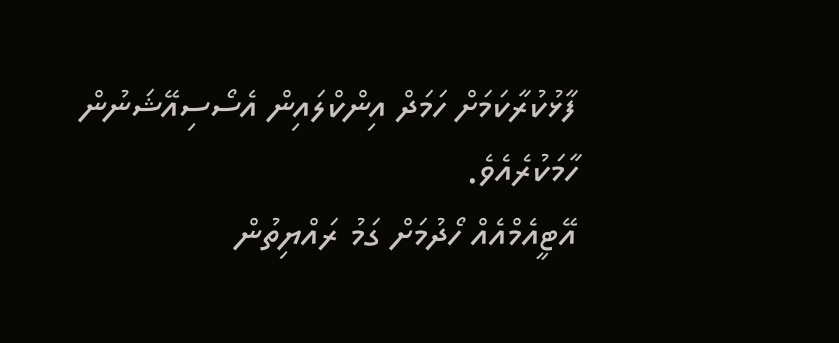ފާޅުކުރާކަމަށް ހަމަދް އިންކްލައިން އެސޯސިއޭޝަނުން ހާމަކުރެއެވެ.
އޭޓީއެމްއެއް ހޯދުމަށް ގަމު ރައްޔިތުން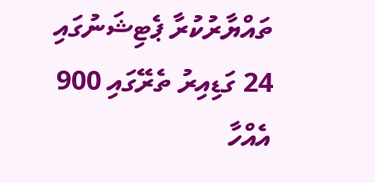ތައްޔާރުކުރާ ޕެޓިޝަނުގައި 24 ގަޑިއިރު ތެރޭގައި 900 އެއްހާ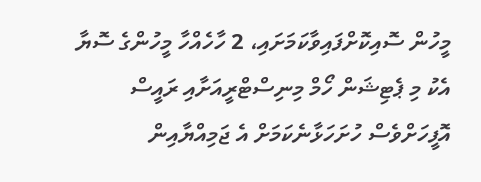މީހުން ސޮއިކޮށްފައިވާކަމަށައި، 2 ހާހެއްހާ މީހުންގެ ސޮޔާ އެކު މި ޕެޓިޝަން ހޯމް މިނިސްޓްރީއަށާއި ރައީސް އޮފީހަށްވެސް ހުށަހަޅާނެކަމަށް އެ ޖަމިއްޔާއިން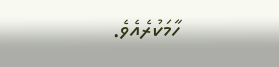ހާމަކުރެއެވެ.